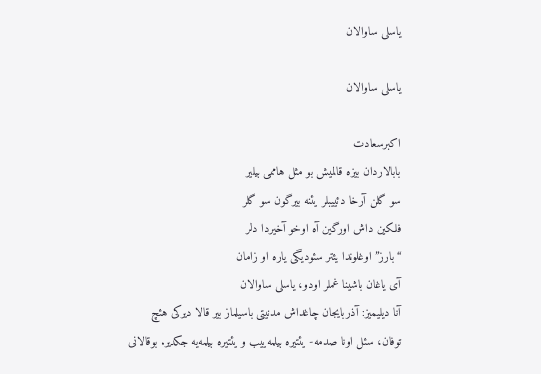یاسلی ساوالان

یاسلی ساوالان

اکبرسعادت
بابالاردان بیزه قالمیش بو مثل هاممی بیلیر
سو گلن آرخا دئییبلر یئنه بیرگون سو گلر
فلکین داش اورگین آه اوخو آخیردا دلر
“بارز” اوغلوندا یئتر سئودیگی یاره او زامان
آی یاغان باشینا غملر اودو، یاسلی ساوالان
آنا دیلیمیز: آذربایجان چاغداش مدنیتی باسیلماز بیر قالا دیرکی هئچ توفان، سئل اونا صدمه- یئتیره بیلمه‌ییب و یئتیره بیلمه‌یه جکدیر. بوقالانی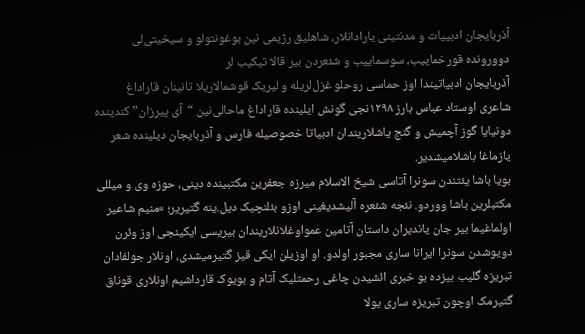آذربایجان ادبییات و مدنتینی یارادانلار، شاهلیق رژیمی نین بوغونتولو و سیخیتی‌لی دوورونده قورخماییب، سوسماییب و شئعردن بیر قالا تیکیب لر
آذربایجان ادبیاتیندا اوز حماسی روحلو غزل‌لریله و لیریک قوشمالاریلا تانینان قاراداغ شاعری اوستاد عباس بارز ۱۲۹۸نجی گونش ایلینده قاراداغ ماحالی‌نین “آی پیرزان” کندینده دونیایا گوز آچمیش و گنج یاشلاریندان ادبیاتا خصوصیله فارس و آذربایجان دیلینده شعر یازماغا باشلامیشدیر.
بویا باشا یئتندن سونرا آتاسی شیخ الاسلام میرزه جعفرین مکتبینده دینی، حوزه وی و میللی مکتبلرین باشا ووردو. نئجه شئعره آلیشدیغینی اوزو بئلنچیک دیل.ینه گتیریر؛ »منیم شاعیر اولماغیما بیر جان یاندیران داستان آتامین عمواوغلانلاریندان بیریسی ایکینجی اوز وئرن دویوشدن سونرا ایرانا ساری مجبور اولدو. او اوزیلن ایکی قیز گتیرمیشدی، اونلار جولفادان تبریزه گلیب بیزده بو خبری ائشیدن چاغی رحمتلیک آتام و بویوک قارداشیم اونلاری قوناق گتیرمک اوچون تبریزه ساری یولا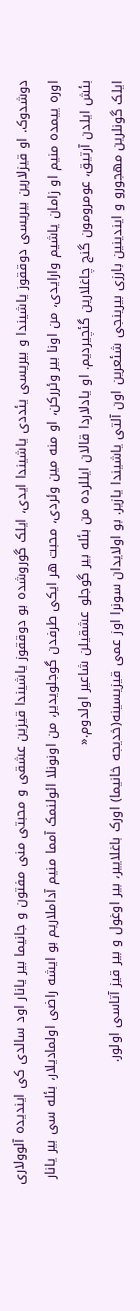دوشدوک. او قیزلارین بیریسی دوققوز یاشیندا و بیریسی یئددی یاشیندا ایدی، ایلک گوروشده بو دوققوز یاشیندا قیزین عشقی و محبتی منی مفتون و جانیما بیر یانار اود سالدی کی ایندیده آلوولاری اوره ییمده منیم او زامان یاشیم وارایدی، من اونا بیر وئررکن، او منه مین وئردی، محبت هر ایکی طرفدن گوجلویدیر، من اونونلا ائولنمک آمما منیم آداملاریم بو ایشه راضی اولمادیلار، بئله سی بیر یانار بئش ایلدن آرتیق، عومرومون گنج چاغلارین گئچیردیم. او یادلاردا قالان ایللرده من بئله بیر گوجلو عشقیلن شاعیر اولدوم.«
ایلک گونلرین مهجورو و ایندینین بارزی بیرینجی شئعرین اون آلتی یاشیندا یازیر. بو اولایدان سونرا اوز عمی قیزیسینه(خدیجه خانیما) اورک باغلاییر، بیر اوغول و بیر قیز آتاسی اولور.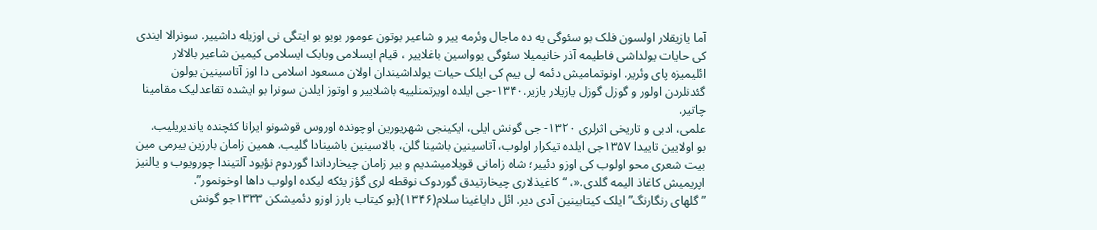آما یازیقلار اولسون فلک بو سئوگی یه ده ماجال وئرمه ییر و شاعیر بوتون عومور بویو بو ایتگی نی اوزیله داشییر. سونرالا ایندی کی حایات یولداشی فاطیمه آذر خانیمیلا سئوگی یوواسین باغلاییر ، قیام ایسلامی وبابک ایسلامی کیمین شاعیر بالالار ائلیمیزه پای وئریر. اونوتمامیش دئمه لی ییم کی ایلک حیات یولداشیندان اولان مسعود اسلامی دا اوز آتاسینین یولون گئدنلردن اولور و گوزل گوزل یازیلار یازیر.۱۳۴۰-جی ایلده اویرتمنلییه باشلاییر و اوتوز ایلدن سونرا بو ایشده تقاعدلیک مقامینا چاتیر.
علمی، ادبی و تاریخی اثرلری ۱۳۲۰- جی گونش ایلی، ایکینجی شهریورین اوچونده اوروس قوشونو ایرانا کئچنده یاندیریلیب.
بو اولایین تاییدا ۱۳۵۷جی ایلده تیکرار اولوب، آتاسینین باشینا گلن، بالاسینین باشینادا گلیب. همین زامان بارزین ییرمی مین بیت شعری محو اولوب کی اوزو دئییر؛ شاه زامانی قویلامیشدیم و بیر زامان چیخارداندا گوردوم نؤیود آلتیندا چورویوب و یالنیز اپریمیش کاغاذ الیمه گلدی.«، “کاغیذلاری چیخارتیدق گوردوک نوقطه لری گؤز یئکه لیکده اولوب داها اوخونمور”.
” گلهای رنگارنگ” ایلک کیتابینین آدی دیر. ائل دایاغینا سلام(۱۳۴۶){بو کیتاب بارز اوزو دئمیشکن ۱۳۳۳جو گونش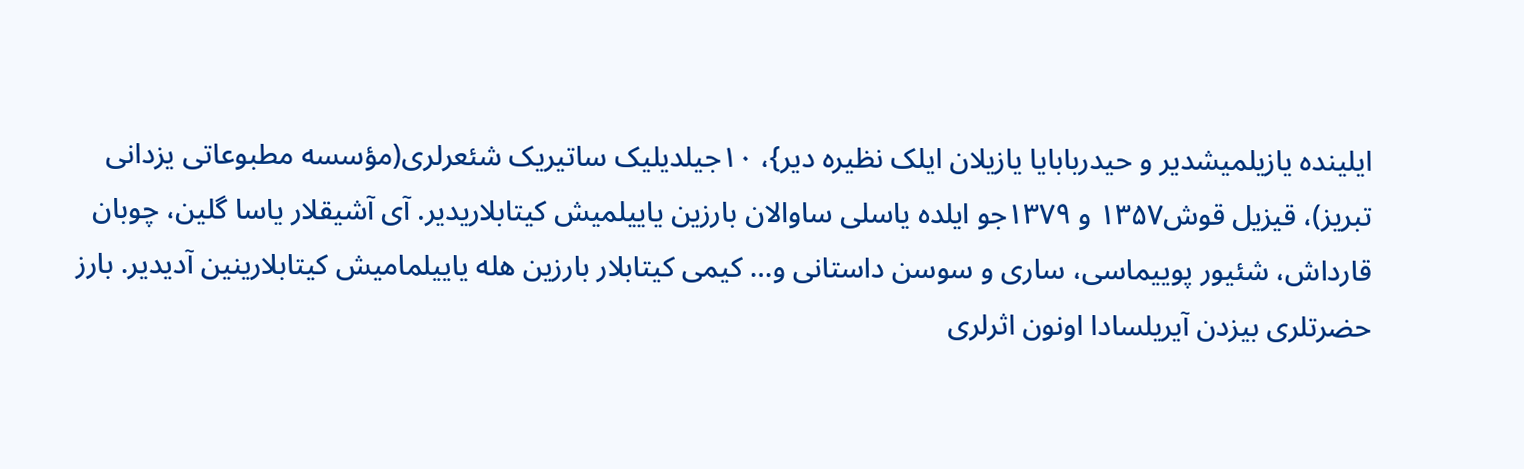ایلینده یازیلمیشدیر و حیدربابایا یازیلان ایلک نظیره دیر}، ۱۰جیلدیلیک ساتیریک شئعرلری(مؤسسه مطبوعاتی یزدانی تبریز)، قیزیل قوش۱۳۵۷ و ۱۳۷۹جو ایلده یاسلی ساوالان بارزین یاییلمیش کیتابلاریدیر. آی آشیقلار یاسا گلین، چوبان قارداش، شئیور پوییماسی، ساری و سوسن داستانی و… کیمی کیتابلار بارزین هله یاییلمامیش کیتابلارینین آدیدیر. بارز حضرتلری بیزدن آیریلسادا اونون اثرلری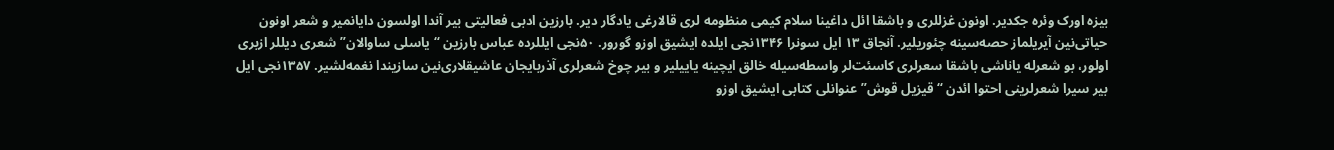بیزه اورک وئره جکدیر. اونون غزللری و باشقا ائل داغینا سلام کیمی منظومه لری قالارغی یادگار دیر. بارزین ادبی فعالیتی بیر آندا اولسون دایانمیر و شعر اونون حیاتی‌نین آیریلماز حصه‌سینه چئوریلیر. آنجاق ۱۳ ایل سونرا ۱۳۴۶نجی ایلده ایشیق اوزو گورور. ۵۰نجی ایللرده عباس بارزین “یاسلی ساوالان”شعری دیللر ازبری اولور، بو شعرله یاناشی باشقا سعرلری کاسئت‌لر واسطه‌سیله خالق ایچینه یاییلیر و بیر چوخ شعرلری آذربایجان عاشیقلاری‌نین سازیندا نغمه‌لشیر. ۱۳۵۷نجی ایل بیر سیرا شعرلرینی احتوا ائدن “قیزیل قوش” عنوانلی کتابی ایشیق اوزو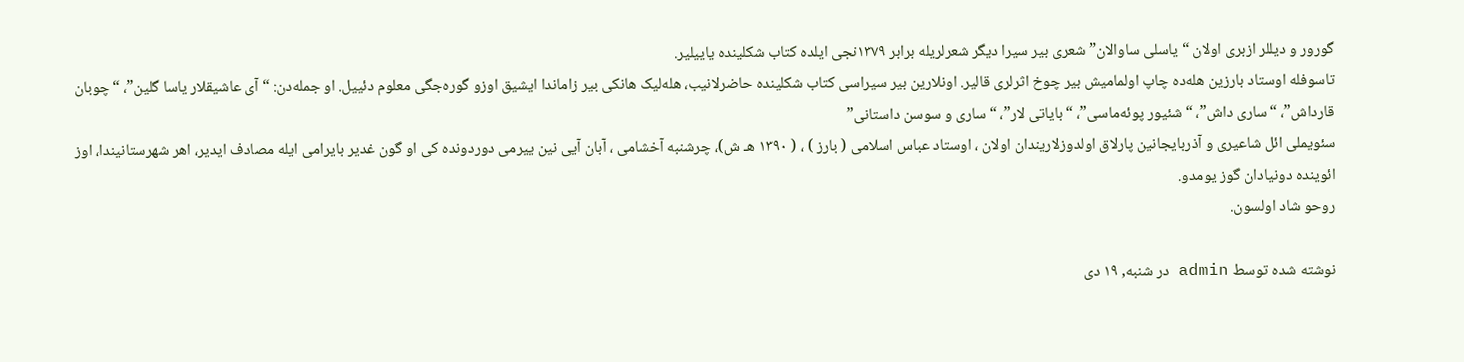گورور و دیللر ازبری اولان “یاسلی ساوالان” شعری بیر سیرا دیگر شعرلریله برابر ۱۳۷۹نجی ایلده کتاب شکلینده یاییلیر.
تاسوفله اوستاد بارزین هله‌ده چاپ اولمامیش بیر چوخ اثرلری قالیر. اونلارین بیر سیراسی کتاب شکلینده حاضرلانیب، هله‌لیک هانکی بیر زاماندا ایشیق اوزو گوره‌جگی معلوم دئییل. او جمله‌دن: “آی عاشیقلار یاسا گلین”، “چوبان قارداش”، “ساری داش”، “شئیور پوئه‌ماسی”، “بایاتی لار”، “ساری و سوسن داستانی”
سئویملی ائل شاعیری و آذربایجانین پارلاق اولدوزلاریندان اولان ، اوستاد عباس اسلامی ( بارز ) ، ( ۱۳۹۰ هـ ش)، چرشنبه آخشامی ، آبان آیی نین ییرمی دوردونده کی او گون غدیر بایرامی ایله مصادف ایدیر، اهر شهرستانیندا، اوز ائوینده دونیادان گوز یومدو.
روحو شاد اولسون.

نوشته شده توسط admin در شنبه, ۱۹ دی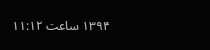۱۳۹۴ ساعت ۱۱:۱۲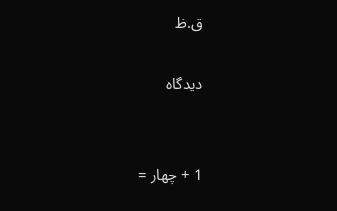ق.ظ

دیدگاه


1 + چهار =